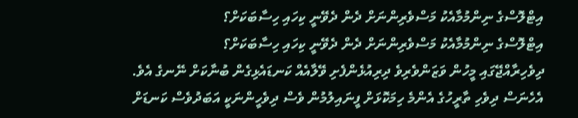އިޓްލޮސްގެ ނިންމުމާއެކު މަސްވެރިންނަށް ދެން ދެވޭނީ ކިހައި ހިސާބަކަށް؟
އިޓްލޮސްގެ ނިންމުމާއެކު މަސްވެރިންނަށް ދެން ދެވޭނީ ކިހައި ހިސާބަކަށް؟
ދިވެހިރާއްޖޭގައި މީހުން ވަޒަންވެރިވެ ދިރިއުޅެންފެށި ވޭލާއެއް ކަނޑައެޅިގެން ބުނާކަށް ނޭނގެ އެވެ. އެހެނަސް ދިވެހި ތާރީހުގެ އެންމެ ހިމަކޮޅަށް ފީނައިލުމުން ވެސް ދިވެހީންނަކީ އަބަދުވެސް ކަނޑަށް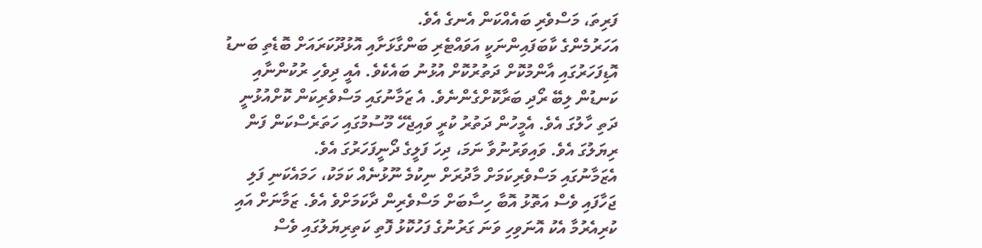ފަރިތަ، މަސްވެރި ބައެއްކަން އެނގެ އެވެ.
އަހަރުމެންގެ ކާބަފައިންނަކީ އަވައްޓެރި ބަންގާޅަށާއި އޮޅުދޫކަރައަށް ބޮޑެތި ބަނޑު އޮޑިފަހަރުގައި އާންމުކޮށް ދަތުރުކޮށް އުޅުނު ބައެކެވެ. އެއީ ދިވެހި ރުކުންނާއި ކަނޑުން ލިބޭ ރޯދި ބަރާކޮށްގެންނެވެ. އެ ޒަމާނުގައި މަސްވެރިކަން ކޮށްއުޅުނީ ދަތި ހާލުގަ އެވެ. އެމީހުން ދަތުރު ކުރީ ވައިޖެހޭ މޫސުމުގައި ހަތަރެސްކަން ފަން ރިޔަލުގަ އެވެ. ވައިވަރުނުވާ ނަމަ، ދިހަ ފަލީގެ ދޯނީފަހަރުގަ އެވެ.
އެޒަމާނުގައި މަސްވެރިކަމަށް މާދުރަށް ނިކުމެ ނޫޅުނެއް ކަމަކު، ހަމައެކަނި ފަލި ޖަހާފައި ވެސް އަތޮޅު އޮބާ ހިސާބަށް މަސްވެރިން ދާކަމަށްވެ އެވެ. ޒަމާނަށް އައި ކުރިއެރުމާ އެކު އޮނަވިހި ވަނަ ގަރުނުގެ ފަހުކޮޅު ފޮތި ކަތިރިޔަލުގައި ވެސް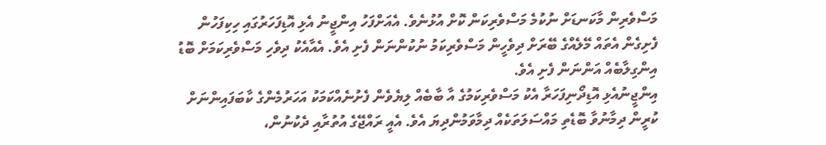މަސްވެރިން މާކަނޑަށް ނުކުމެ މަސްވެރިކަން ކޮށް އުޅުނެވެ. އެއަށްފަހު އިންޖީނު އެޅި އޮޑިފަހަރުގައި ހިކިފަހުން ފެށިގެން އެތައް މޭލެއްގެ ބޭރަށް ދިވެހީން މަސްވެރިކަމު ނުކުންނަން ފެށި އެވެ. އެއާއެކު ދިވެހި މަސްވެރިކަމަށް ބޮޑު އިންގިލާބެއް އަންނަން ފެށި އެވެ.
އިންޖީނުއެޅި އޮޑިދޯނިފަހަރާ އެކު މަސްވެރިކަމުގެ އާ ބާބެއް ލިޔެވެން ފެށުނެއްކަމަކު އަހަރުމެންގެ ކާބަފައިންނަށް ކުރީން ދިމާނުވާ ބޮޑެތި މައްސަލަތަކެއް ދިމާވަމުންދިޔަ އެވެ. އެއީ ރައްޖޭގެ އުތުރާއި ދެކުނުން،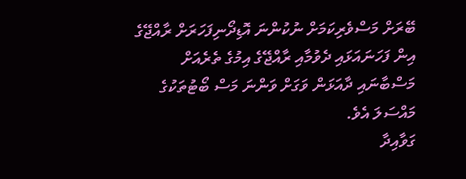ބޭރަށް މަސްވެރިކަމަށް ނުކުންނަ އޮޑިދޯނިފަހަރަށް ރާއްޖޭގެ އިން ފަހަނައަޅައި ދެވުމާއި ރާއްޖޭގެ އިމުގެ ތެރެއަށް މަސްބާނައި ދާއަޅަން ވަގަށް ވަންނަ މަސް ބޯޓުތަކުގެ މައްސަލަ އެވެ.
ގަވާއިދާ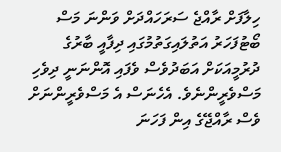ހިލާފަށް ރާއްޖެ ސަރަހައްދަށް ވަންނަ މަސް ބޯޓުފަހަރު އަތުލައިގަތުމުގައި ދިފާއީ ބާރުގެ ދުރުމީއަކަށް އަބަދުވެސް ވެފައި އޮންނަނީ ދިވެހި މަސްވެރީންނެވެ. އެހެނަސް އެ މަސްވެރީންނަށް ވެސް ރާއްޖޭގެ އިން ފަހަނަ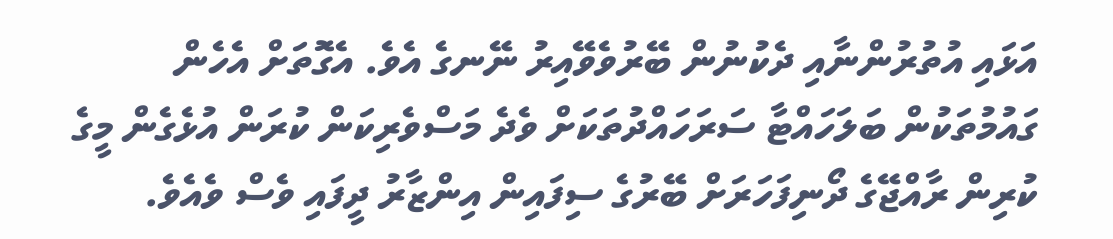އަޅައި އުތުރުންނާއި ދެކުނުން ބޭރުވެވޭއިރު ނޭނގެ އެވެ. އެގޮތަށް އެހެން ގައުމުތަކުން ބަލަހައްޓާ ސަރަހައްދުތަކަށް ވެދެ މަސްވެރިކަން ކުރަން އުޅެގެން މީގެ ކުރިން ރާއްޖޭގެ ދޯނިފަހަރަށް ބޭރުގެ ސިފައިން އިންޒާރު ދީފައި ވެސް ވެއެވެ.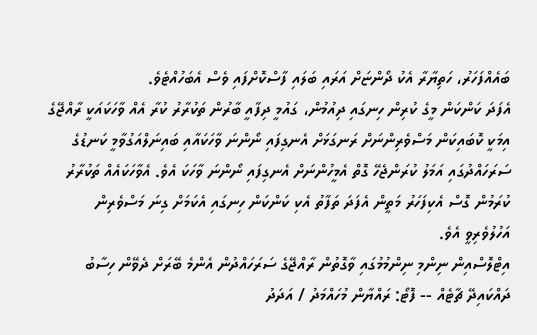ބައެއްފަހަރު، ހަތިޔާރާ އެކު ދޯންޏަށް އަރައި ބަލައި ފާސްކޮށްފައި ވެސް އެބަހުއްޓެވެ.
އެފަދަ ކަންކަން މީގެ ކުރިން ހިނގައި ދިއުމުން، ގައުމީ ދިފާއީ ބާރުން ތަކުރާރު ކުރާ އެއް ވާހަކައަކީ ރާއްޖޭގެ އިމަކީ ކޮބައިކަން މަސްވެރިންނަށް ރަނގަޅަށް އެނގިފައި ނޯންނަ ވާހަކައާއި ބައިނަލްއަގުވާމީ ކަނޑުގެ ސަރަހައްދުގައި އަމަލު ކުރަންޖެހޭ ގޮތް އެމީހުންނަށް އެނގިފައި ނޯންނަ ވާހަކަ އެވެ. އެވާހަކައެއް ތަކުރާރު ކުރަމުން ގޮސް އެކިފަހަރު މަތީން އެފަދަ ތަފާތު އެކި ކަންކަން ހިނގައި އެކަމަށް ގިނަ މަސްވެރިން އަހުލުވެރިވީ އެވެ.
އިޓްލޮސްއިން ނިންމި ނިންމުމުގައި ވާގޮތުން ރާއްޖޭގެ ސަރަހައްދުން އެންމެ ބޭރަށް ދެވޭން ހިސާބު ދައްކައިދޭ ޗާޓެއް -- ފޮޓޯ: ރައްޔާން މުހައްމަދު / އަދަދު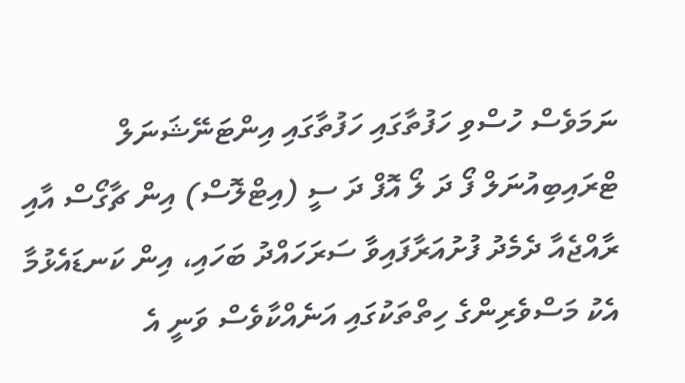ނަމަވެސް ހުސްވި ހަފުތާގައި ހަފުތާގައި އިންޓަނޭޝަނަލް ޓްރައިބިއުނަލް ފޯ ދަ ލޯ އޮފް ދަ ސީ (އިޓްލޮސް) އިން ޗާގޯސް އާއި ރާއްޖެއާ ދެމެދު ފުށުއަރާފައިވާ ސަރަހައްދު ބަހައި، އިން ކަނޑައެޅުމާ އެކު މަސްވެރިންގެ ހިތްތަކުގައި އަނެއްކާވެސް ވަނީ އެ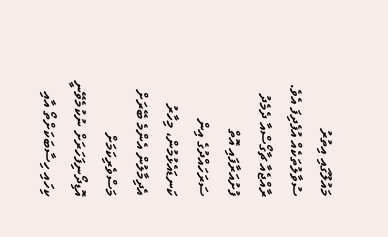މައުލޫގައި އިތުރު ސުވާލުތަކެއް އުފެދިފަ އެވެ. ރާއްޖެއާ ޗާގޯސްއާ ދެމެދު ފުށުއަރާފައި އޮތް ސަރަހައްދުގެ އިން ކަނޑައެޅުމުން، މިހާރު އެދިމާލުން އެންމެ ބޭރަށް މަސްވެރިކަމަށް އޮޑިދޯނިފަހަރަށް ނުކުމެވޭނީ ކިހައި ހިސާބަކަށްތޯ އާއި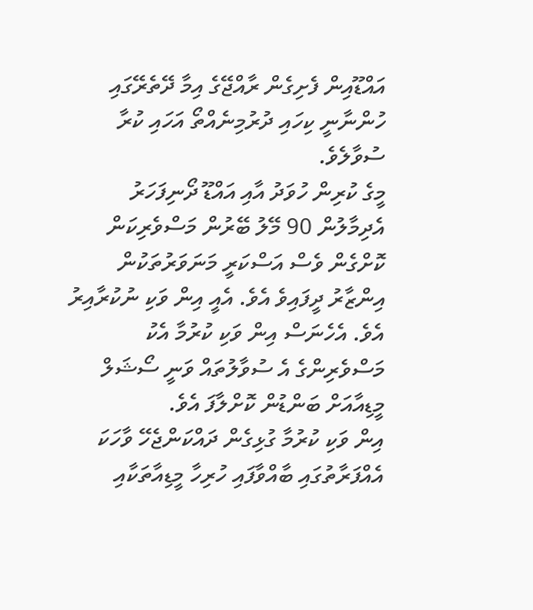އައްޑޫއިން ފެށިގެން ރާއްޖޭގެ އިމާ ދޭތެރޭގައި ހުންނާނީ ކިހައި ދުރުމިނެއްތޯ އަހައި ކުރާ ސުވާލެވެ.
މީގެ ކުރިން ހުވަދު އާއި އައްޑޫ ދޯނިފަހަރު އެދިމާލުން 90 މޭލު ބޭރުން މަސްވެރިކަން ކޮށްގެން ވެސް އަސްކަރީ މަނަވަރުތަކުން އިންޒާރު ދީފައިވެ އެވެ. އެއީ އިން ވަކި ނުކުރާއިރު އެވެ. އެހެނަސް އިން ވަކި ކުރުމާ އެކު މަސްވެރިންގެ އެ ސުވާލުތައް ވަނީ ސޯޝަލް މީޑިއާއަށް ބަންޑުން ކޮށްލާފަ އެވެ.
އިން ވަކި ކުރުމާ ގުޅިގެން ދައްކަންޖެހޭ ވާހަކަ އެއްފަރާތުގައި ބާއްވާފައި ހުރިހާ މީޑިއާތަކާއި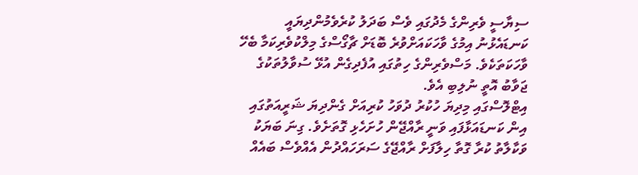ސިޔާސީ ވެރިންގެ މެދުގައި ވެސް ބަދަލު ކުރެވެމުންދިޔައީ ކަނޑައެޅުނު އިމުގެ ވާހަކައަށްވުރެ ބޮޑަށް ޗާގޯސްގެ މިލްކުވެރިކަމާ ބެހޭ ވާހަކަތަކެވެ. މަސްވެރިންގެ ހިތުގައި އުފެދިގެން އުޅޭ ސުވާލުތަކުގެ ޖަވާބު އޮތީ ނުލިބި އެވެ.
އިޓްލޮސްގައި މިދިޔަ ހުކުރު ދުވަހު ކުރިއަށް ގެންދިޔަ ޝަރީއަތުގައި އިން ކަނޑައަޅާފައި ވަނީ ރާއްޖޭން ހުށަހެޅި ގޮތަށެވެ. ގިނަ ބަޔަކު ވަކާލާތު ކުރާ ގޮތާ ހިލާފަށް ރާއްޖޭގެ ސަރަހައްދުން އެއްވެސް ބައެއް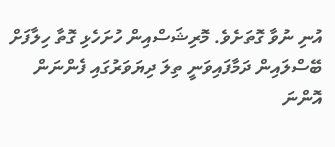އުނި ނުވާ ގޮތަށެވެ. މޮރިޝަސްއިން ހުށަހެޅި ގޮތާ ހިލާފަށް ބޭސްލައިން ދަމާފައިވަނީ ތިލަ ދިޔަވަރުގައި ފެންނަން އޮންނަ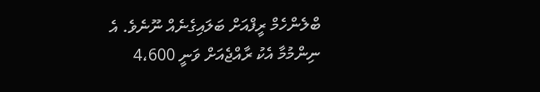ބްލެންހެމް ރީފްއަށް ބަލައިގެނެއް ނޫނެވެ. އެ ނިންމުމާ އެކު ރާއްޖެއަށް ވަނީ 4،600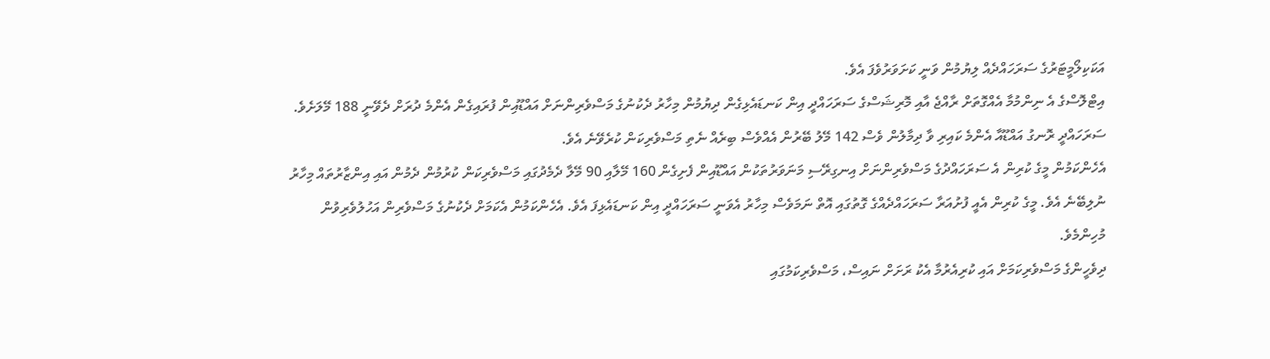އަކަކިލޯމީޓަރުގެ ސަރަހައްދެއް ލިޔުމުން ވަނީ ކަށަވަރުވެފަ އެވެ.
އިޓްލޮސްގެ އެ ނިންމުމާ އެއްގޮތަށް ރާއްޖެ އާއި މޮރިޝަސްގެ ސަރަހައްދީ އިން ކަނޑައެޅިގެން ދިޔުމުން މިހާރު ދެކުނުގެ މަސްވެރިންނަށް އައްޑޫއިން ފުރައިގެން އެންމެ ދުރަށް ދެވޭނީ 188 މޭލަށެވެ. ސަރަހައްދީ ރޮނގު އައްޑޫއާ އެންމެ ކައިރި ވާ ދިމާލުން ވެސް 142 މޭލު ބޭރުން އެއްވެސް ބިރެއް ނެތި މަސްވެރިކަން ކުރެވޭނެ އެވެ.
އެހެންކަމުން މީގެ ކުރިން އެ ސަރަހައްދުގެ މަސްވެރިންނަށް އިނގިރޭސި މަނަވަރުތަކުން އައްޑޫއިން ފެށިގެން 160 މޭލާއި 90 މޭލާ ދެމެދުގައި މަސްވެރިކަން ކުރުމުން ދެމުން އައި އިންޒާރުތައް މިހާރު ނުލިބޭނެ އެވެ. މީގެ ކުރިން އެއީ ފުށުއަރާ ސަރަހައްދެއްގެ ގޮތުގައި އޮތް ނަމަވެސް މިހާރު އެވަނީ ސަރަހައްދީ އިން ކަނޑައެޅިފަ އެވެ. އެހެންކަމުން އެކަމަށް ދެކުނުގެ މަސްވެރިން އަހުލުވެރިވުން މުހިންމެވެ.
ދިވެހީންގެ މަސްވެރިކަމަށް އައި ކުރިއެރުމާ އެކު ރަށަށް ނައިސް، މަސްވެރިކަމުގައި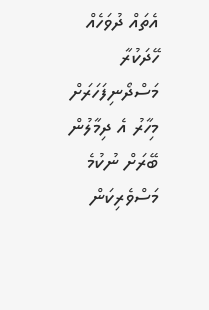އެތައް ދުވަހެއް ހޭދަކުރާ މަސްދޯނިފަހަރަށް މިހާރު އެ ދިމާލުން ބޭރަށް ނުކުމެ މަސްވެރިކަން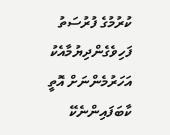ކުރުމުގެ ފުރުސަތު ފަހިވެގެންދިޔުމާއެކު އަހަރުމެންނަށް އޮތީ ކާބަފައިންނެކޭ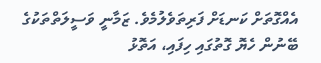އެއްގޮތަށް ކަނޑަށް ފަރިތަވެލުމެވެ. ޒަމާނީ ވަސީލަތްތަކުގެ ބޭނުން ހެޔޮ ގޮތުގައި ހިފައި، އަތޮޅު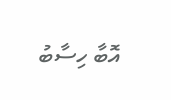އޮބާ ހިސާބު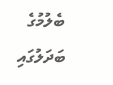ބެލުމުގެ ބަދަލުގައި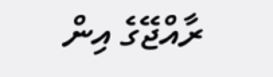ރާއްޖޭގެ އިން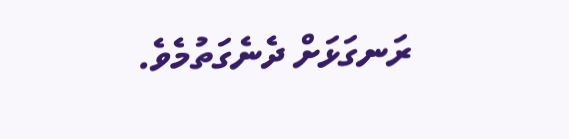ރަނގަޅަށް ދެނެގަތުމެވެ.